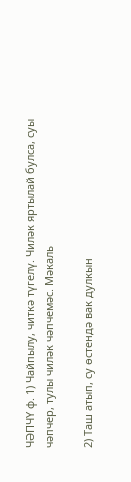ЧӘПЧҮ ф. 1) Чайпылу, читкә түгелү. Чиләк яртылай булса, суы чәпчер, тулы чиләк чәпчемәс. Мәкаль

2) Таш атып, су өстендә вак дулкын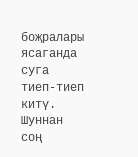боҗралары ясаганда суга тиеп-тиеп китү. Шуннан соң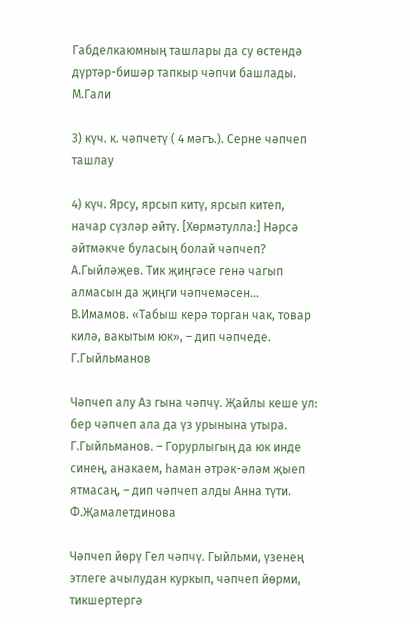Габделкаюмның ташлары да су өстендә дүртәр-бишәр тапкыр чәпчи башлады. М.Гали

3) күч. к. чәпчетү ( 4 мәгъ.). Серне чәпчеп ташлау

4) күч. Ярсу, ярсып китү, ярсып китеп, начар сүзләр әйтү. [Хөрмәтулла:] Нәрсә әйтмәкче буласың болай чәпчеп? А.Гыйләҗев. Тик җиңгәсе генә чагып алмасын да җиңги чәпчемәсен... В.Имамов. «Табыш керә торган чак, товар килә, вакытым юк», – дип чәпчеде. Г.Гыйльманов

Чәпчеп алу Аз гына чәпчү. Җайлы кеше ул: бер чәпчеп ала да үз урынына утыра. Г.Гыйльманов. – Горурлыгың да юк инде синең, анакаем, һаман әтрәк-әләм җыеп ятмасаң, – дип чәпчеп алды Анна түти. Ф.Җамалетдинова

Чәпчеп йөрү Гел чәпчү. Гыйльми, үзенең этлеге ачылудан куркып, чәпчеп йөрми, тикшертергә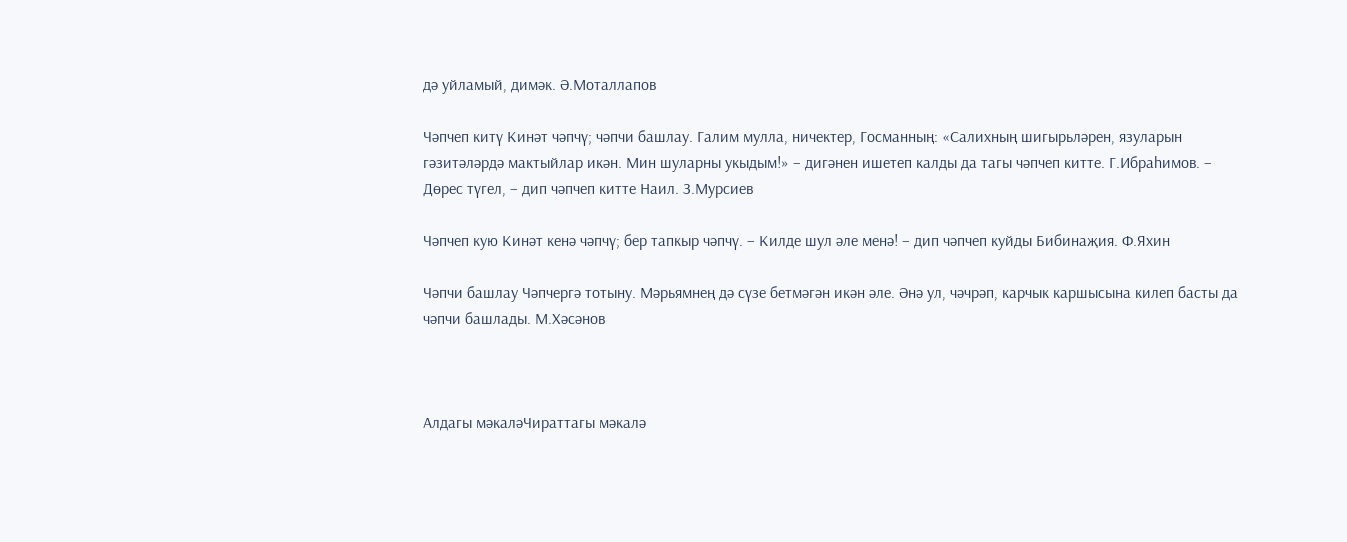дә уйламый, димәк. Ә.Моталлапов

Чәпчеп китү Кинәт чәпчү; чәпчи башлау. Галим мулла, ничектер, Госманның: «Салихның шигырьләрен, язуларын гәзитәләрдә мактыйлар икән. Мин шуларны укыдым!» – дигәнен ишетеп калды да тагы чәпчеп китте. Г.Ибраһимов. – Дөрес түгел, – дип чәпчеп китте Наил. З.Мурсиев

Чәпчеп кую Кинәт кенә чәпчү; бер тапкыр чәпчү. – Килде шул әле менә! – дип чәпчеп куйды Бибинаҗия. Ф.Яхин

Чәпчи башлау Чәпчергә тотыну. Мәрьямнең дә сүзе бетмәгән икән әле. Әнә ул, чәчрәп, карчык каршысына килеп басты да чәпчи башлады. М.Хәсәнов



Алдагы мәкаләЧираттагы мәкалә